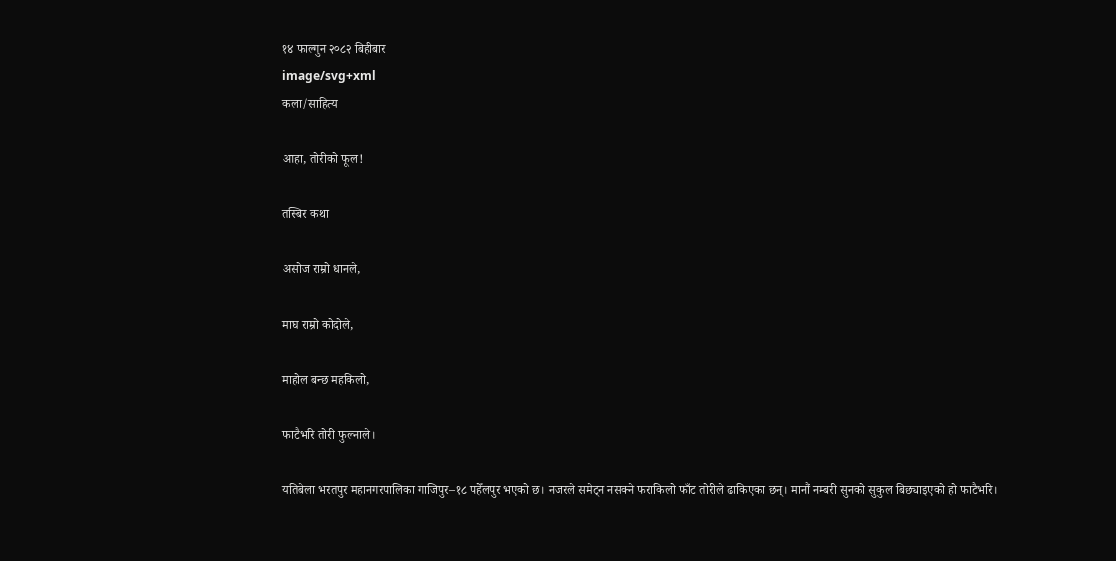१४ फाल्गुन २०८२ बिहीबार
image/svg+xml
कला/साहित्य

आहा, तोरीको फूल!

तस्बिर कथा

असोज राम्रो धानले,

माघ राम्रो कोदोले,

माहोल बन्छ महकिलो,

फाटैभरि तोरी फुल्नाले।

यतिबेला भरतपुर महानगरपालिका गाजिपुर–१८ पहेँलपुर भएको छ। नजरले समेट्न नसक्ने फराकिलो फाँट तोरीले ढाकिएका छन्। मानौं नम्बरी सुनको सुकुल बिछ्याइएको हो फाटैभरि।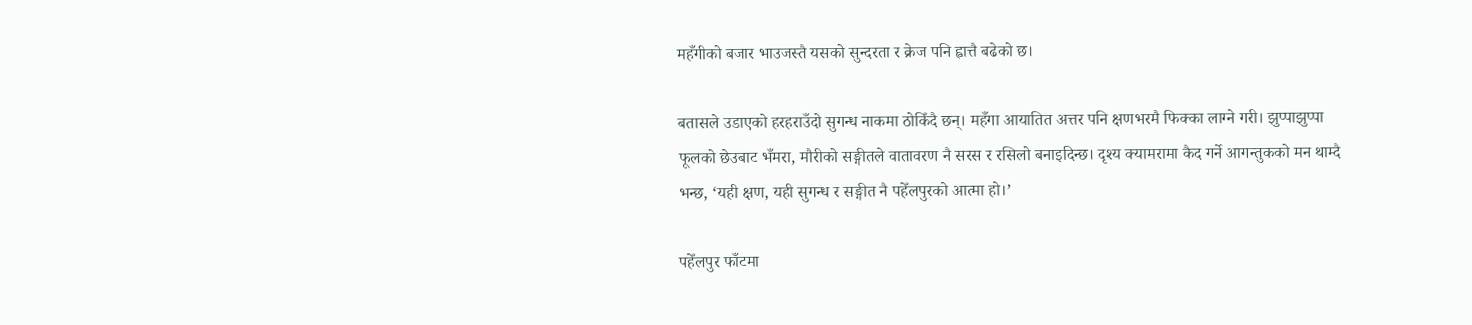महँगीको बजार भाउजस्तै यसको सुन्दरता र क्रेज पनि ह्वात्तै बढेको छ।

बतासले उडाएको हरहराउँदो सुगन्ध नाकमा ठोकिँदै छन्। महँगा आयातित अत्तर पनि क्षणभरमै फिक्का लाग्ने गरी। झुप्पाझुप्पा फूलको छेउबाट भँमरा, मौरीको सङ्गीतले वातावरण नै सरस र रसिलो बनाइदिन्छ। दृश्य क्यामरामा कैद गर्ने आगन्तुकको मन थाम्दै भन्छ, ‘यही क्षण, यही सुगन्ध र सङ्गीत नै पहेँलपुरको आत्मा हो।’

पहेँलपुर फाँटमा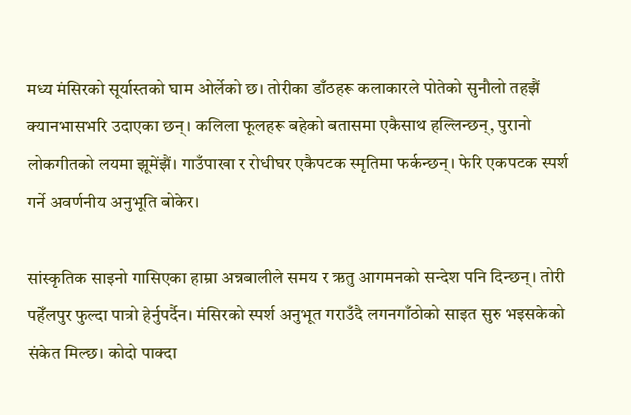मध्य मंसिरको सूर्यास्तको घाम ओर्लेको छ। तोरीका डाँठहरू कलाकारले पोतेको सुनौलो तहझैं क्यानभासभरि उदाएका छन्। कलिला फूलहरू बहेको बतासमा एकैसाथ हल्लिन्छन्, पुरानो लोकगीतको लयमा झूमेंझैं। गाउँपाखा र रोधीघर एकैपटक स्मृतिमा फर्कन्छन्। फेरि एकपटक स्पर्श गर्ने अवर्णनीय अनुभूति बोकेर।

सांस्कृतिक साइनो गासिएका हाम्रा अन्नबालीले समय र ऋतु आगमनको सन्देश पनि दिन्छन्। तोरी पहेँलपुर फुल्दा पात्रो हेर्नुपर्दैन। मंसिरको स्पर्श अनुभूत गराउँदै लगनगाँठोको साइत सुरु भइसकेको संकेत मिल्छ। कोदो पाक्दा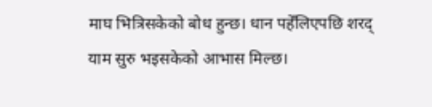माघ भित्रिसकेको बोध हुन्छ। धान पहेँलिएपछि शरद् याम सुरु भइसकेको आभास मिल्छ।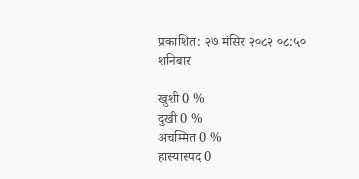प्रकाशित: २७ मंसिर २०८२ ०८:५० शनिबार

खुशी 0 %
दुखी 0 %
अचम्मित 0 %
हास्यास्पद 0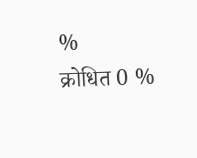%
क्रोधित 0 %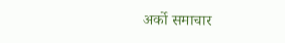अर्को समाचार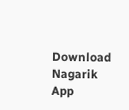Download Nagarik App